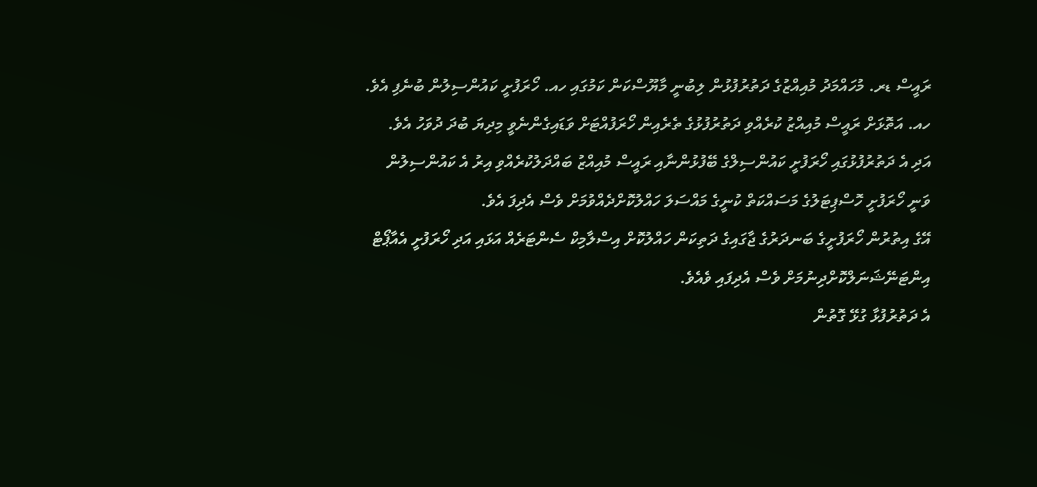ރައީސް ޑރ. މުހައްމަދު މުއިއްޒުގެ ދަތުރުފުޅުން ލިބުނީ މާޔޫސްކަން ކަމުގައި ހއ. ހޯރަފުށީ ކައުންސިލުން ބުނެފި އެވެ.
ހއ. އަތޮޅަށް ރައީސް މުއިއްޒު ކުރެއްވި ދަތުރުފުޅުގެ ތެރެއިން ހޯރަފުއްޓަށް ވަޑައިގެންނެވީ މިދިޔަ ބުދަ ދުވަހު އެވެ.
އަދި އެ ދަތުރުފުޅުގައި ހޯރަފުށީ ކައުންސިލްގެ ބޭފުޅުންނާއި ރައީސް މުއިއްޒު ބައްދަލުކުރެއްވި އިރު އެ ކައުންސިލުން ވަނީ ހޯރަފުށީ ހޮސްޕިޓަލުގެ މަސައްކަތް ކުނީގެ މައްސަލަ ހައްލުކޮށްދެއްވުމަށް ވެސް އެދިފަ އެވެ.
އޭގެ އިތުރުން ހޯރަފުށީގެ ބަނދަރުގެ ޖާގައިގެ ދަތިކަން ހައްލުކޮށް އިސްލާމިކް ސެންޓަރެއް އަޅައި އަދި ހޯރަފުށީ އެއާޕޯޓް އިންޓަނޭޝަނަލްކޮށްދިނުމަށް ވެސް އެދިފައި ވެއެވެ.
އެ ދަތުރުފުޅާ ގުޅޭ ގޮތުން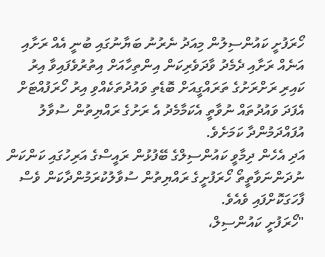ހޯރަފުށީ ކައުންސިލުން މިއަދު ނެރުނު ބަޔާނުގައި ބުނީ އެއް ރަށާއި އަނެއް ރަށާއި ދެމެދު ވާދަވެރިކަން އިންތިހާއަށް އިތުރުވެފައިވާ އިރު ކައިރި ރަށްރަށުގެ ތަރައްގީއަށް ބޮޑެތި ވައުދުތަކެއްވި އިރު ހޯރަފުއްޓަށް އެފަދަ ވައުދުތައް ނުވާތީ އެކަމާމެދު އެ ރަށުގެ ރައްޔިތުން ސުވާލު އުފައްދަމުންދާ ކަމަށެވެ.
އަދި އެހެން ދިމާވީ ކައުންސިލްގެ ބޭފުޅުން ރައީސްގެ އަރިހުގައި ކަންކަން ނުދަންނަވާތީތޯ ހޯރަފުށީގެ ރައްޔިތުން ސުވާލުކުރަމުންދާކަން ވެސް ފާހަގަކޮށްފައި ވެއެވެ.
"ހޯރަފުށީ ކައުންސިލް،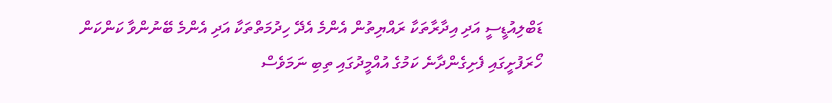ޑަބްލިއުޑީސީ އަދި އިދާރާތަކާ ރައްޔިތުން އެންމެ އެދޭ ހިދުމަތްތަކާ އަދި އެންމެ ބޭނުންވާ ކަންކަން ހޯރަފުށީގައި ފެށިގެންދާނެ ކަމުގެ އުއްމީދުގައި ތިބި ނަމަވެސް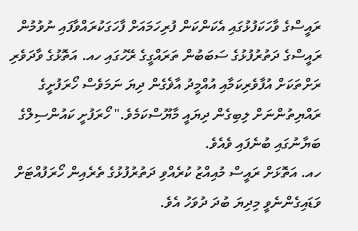ރައީސްގެ ވާހަކަފުޅުގައި އެކަންކަން ފުރިހަމައަށް ފާހަގަކުރައްވާފައި ނުވުމުން ރައީސްގެ ދަތުރުފުޅުގެ ސަބަބުން ތަރައްގީގެ ރޭހުގައި ހއ. އަތޮޅުގެ ވާދަވެރި ރަށްތަކަށް އުފާވެރިކަމާއި އުއްމީދު އާޥެގެން ދިޔަ ނަމަވެސް ހޯރަފުށީގެ ރައްޔިތުންނަށް ލިބިގެން ދިޔައީ މާޔޫސްކަމެވެ." ހޯރަފުށީ ކައުންސިލްގެ ބަޔާނުގައި ބުނެފައި ވެއެވެ.
ހއ. އަތޮޅަށް ރައީސް މުއިއްޒު ކުރެއްވި ދަތުރުފުޅުގެ ތެރެއިން ހޯރަފުއްޓަށް ވަޑައިގެންނެވީ މިދިޔަ ބުދަ ދުވަހު އެވެ.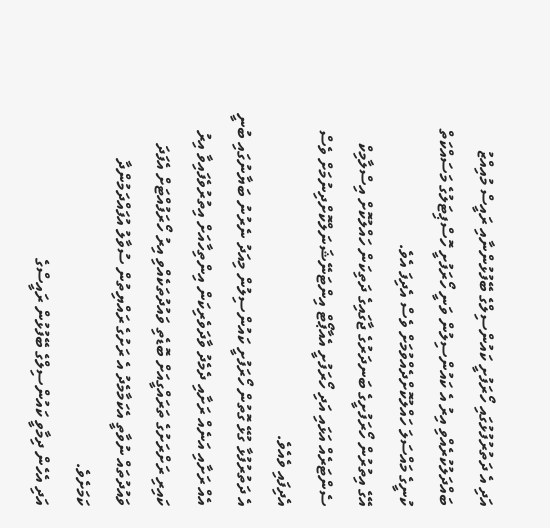އަދި އެ ދަތުރުފުޅުގައި ހޯރަފުށީ ކައުންސިލްގެ ބޭފުޅުންނާއި ރައީސް މުއިއްޒު ބައްދަލުކުރެއްވި އިރު އެ ކައުންސިލުން ވަނީ ހޯރަފުށީ ހޮސްޕިޓަލުގެ މަސައްކަތް ކުނީގެ މައްސަލަ ހައްލުކޮށްދެއްވުމަށް ވެސް އެދިފަ އެވެ.
އޭގެ އިތުރުން ހޯރަފުށީގެ ބަނދަރުގެ ޖާގައިގެ ދަތިކަން ހައްލުކޮށް އިސްލާމިކް ސެންޓަރެއް އަޅައި އަދި ހޯރަފުށީ އެއާޕޯޓް އިންޓަނޭޝަނަލްކޮށްދިނުމަށް ވެސް އެދިފައި ވެއެވެ.
އެ ދަތުރުފުޅާ ގުޅޭ ގޮތުން ހޯރަފުށީ ކައުންސިލުން މިއަދު ނެރުނު ބަޔާނުގައި ބުނީ އެއް ރަށާއި އަނެއް ރަށާއި ދެމެދު ވާދަވެރިކަން އިންތިހާއަށް އިތުރުވެފައިވާ އިރު ކައިރި ރަށްރަށުގެ ތަރައްގީއަށް ބޮޑެތި ވައުދުތަކެއްވި އިރު ހޯރަފުއްޓަށް އެފަދަ ވައުދުތައް ނުވާތީ އެކަމާމެދު އެ ރަށުގެ ރައްޔިތުން ސުވާލު އުފައްދަމުންދާ ކަމަށެވެ.
އަދި އެހެން ދިމާވީ ކައުންސިލްގެ ބޭފުޅުން ރައީސްގެ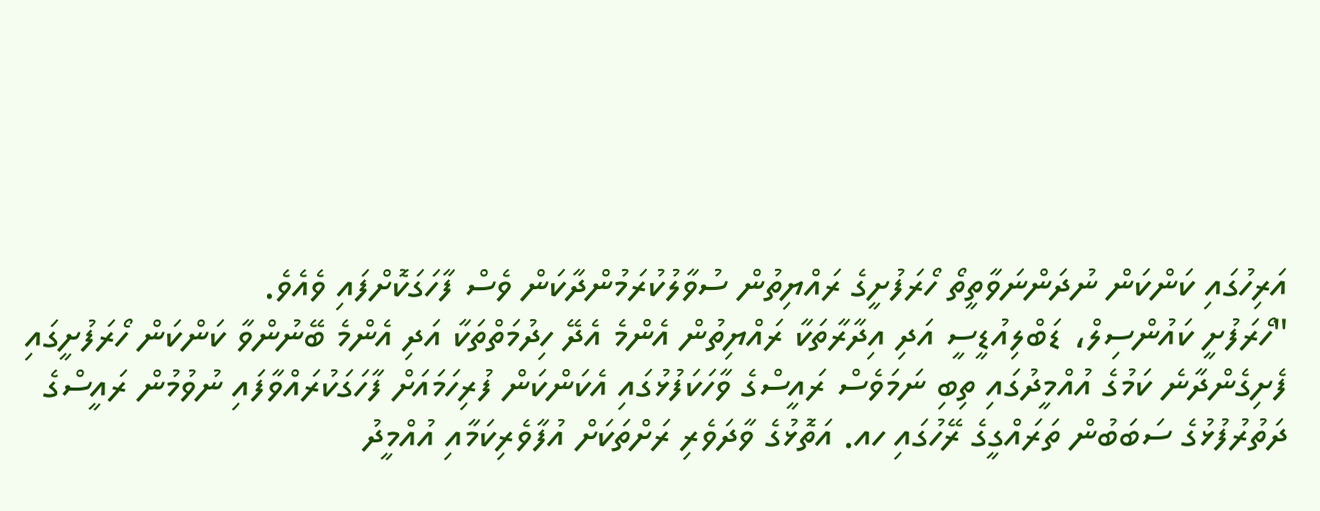އަރިހުގައި ކަންކަން ނުދަންނަވާތީތޯ ހޯރަފުށީގެ ރައްޔިތުން ސުވާލުކުރަމުންދާކަން ވެސް ފާހަގަކޮށްފައި ވެއެވެ.
"ހޯރަފުށީ ކައުންސިލް، ޑަބްލިއުޑީސީ އަދި އިދާރާތަކާ ރައްޔިތުން އެންމެ އެދޭ ހިދުމަތްތަކާ އަދި އެންމެ ބޭނުންވާ ކަންކަން ހޯރަފުށީގައި ފެށިގެންދާނެ ކަމުގެ އުއްމީދުގައި ތިބި ނަމަވެސް ރައީސްގެ ވާހަކަފުޅުގައި އެކަންކަން ފުރިހަމައަށް ފާހަގަކުރައްވާފައި ނުވުމުން ރައީސްގެ ދަތުރުފުޅުގެ ސަބަބުން ތަރައްގީގެ ރޭހުގައި ހއ. އަތޮޅުގެ ވާދަވެރި ރަށްތަކަށް އުފާވެރިކަމާއި އުއްމީދު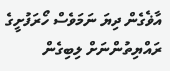އާޥެގެން ދިޔަ ނަމަވެސް ހޯރަފުށީގެ ރައްޔިތުންނަށް ލިބިގެން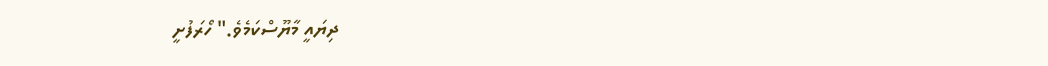ދިޔައީ މާޔޫސްކަމެވެ." ހޯރަފުށީ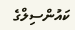ކައުންސިލްގެ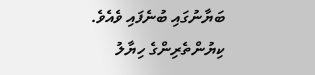ބަޔާނުގައި ބުނެފައި ވެއެވެ.
ކިޔުންތެރިންގެ ހިޔާލު